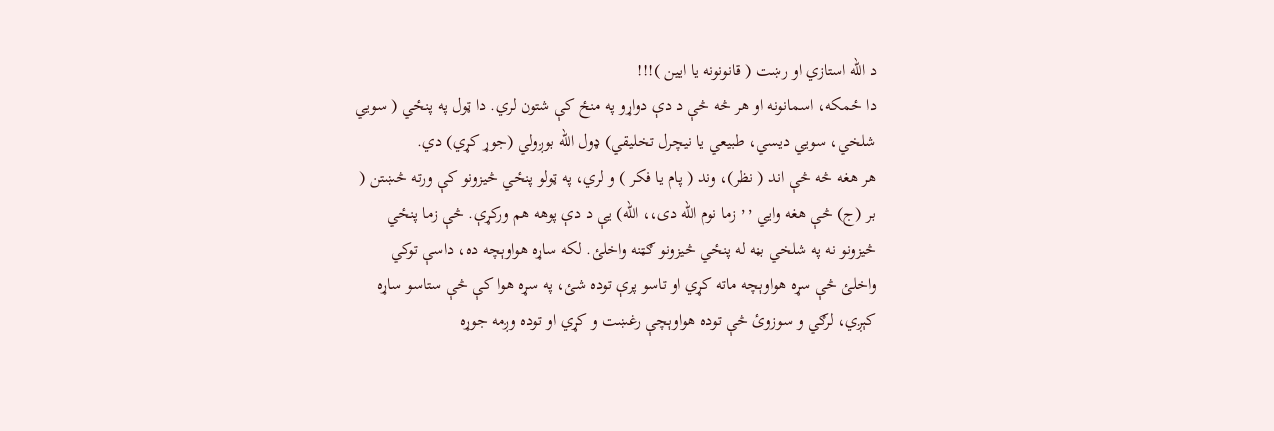د الله استازي او رښت ( قانونونه یا ايين )!!!
دا ځمکه، اسمانونه او هر څه څې د دې دواړو په منځ کې شتون لري. دا ټول په پنځي ( سویي شلخي، سویي دیسي، طبیعي یا نيچرل تخلیقي) ډول الله بوږولي (جوړ کړي) دي.
هر هغه څه څې اند ( نظر)، وند ( پام یا فکر ) و لري، په ټولو پنځي څیزونو کې ورته څښتن ( بر (ج) څې هغه وايي ٬٬ زما نوم الله دی،، الله) یې د دې پوهه هم ورکړې. څې زما پنځي څیزونو نه په شلخي بڼه له پنځي څیزونو ګټنه واخلئ. لکه ساړه هواوېچه ده، داسې توکي واخلئ څې سړه هواوېچه ماته کړي او تاسو پرې توده شئ، په سړه هوا کې څې ستاسو ساړه کېږي، لرګي و سوزوئ څې توده هواوېچې رغښت و کړي او توده وږمه جوړه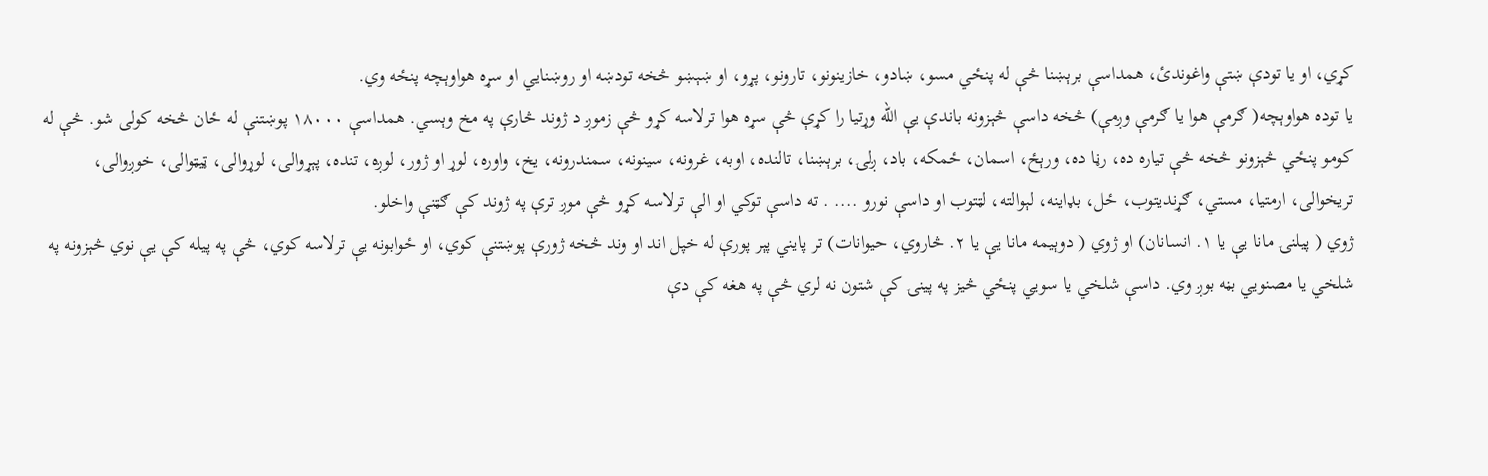کړي، او یا تودې ښتې واغوندئ، همداسې برېښنا څې له پنځي مسو، ښادو، خازینونو، تارونو، پړو، او ښېښو څخه تودښه او روښنایي او سړه هواوېچه پنځه وي.
یا توده هواوېچه( ګرمې هوا یا ګرمې وږمې) څخه داسې څېزونه باندې یې الله وړتیا را کړې څې سړه هوا ترلاسه کړو څې زموږ د ژوند څارې په مخ وېسي. همداسې ۱۸۰۰۰ پوښتنې له ځان څخه کولی شو. څې له کومو پنځي څېزونو څخه څې تياره ده، رڼا ده، ورېځ، اسمان، ځمکه، باد، ږلۍ، برېښنا، تالنده، اوبه، غرونه، سينونه، سمندرونه، یخ، واوره، لوړ او ژور، لوږه، تنده، پېړوالی، لوړوالی، ټیټوالی، خوږوالی، تریخوالی، ارمتيا، مستي، ګړندیتوب، ځل، بډاینه، لېوالته، لټتوب او داسې نورو .... . ته داسې توکي او الې ترلاسه کړو څې موږ ترې په ژوند کې ګټنې واخلو.
ژوي ( پیلنۍ مانا یې یا ۱. انسانان) او ژوي ( دوېیمه مانا یې یا ۲. څاروي، حیوانات) تر پایني پېر پورې له خپل اند او وند څخه ژورې پوښتنې کوي، او ځوابونه یې ترلاسه کوي، څې په پیله کې یې نوي څېزونه په شلخي یا مصنويي بڼه بوږ وي. داسې شلخي یا سویي پنځي څیز په پینۍ کې شتون نه لري څې په هغه کې دې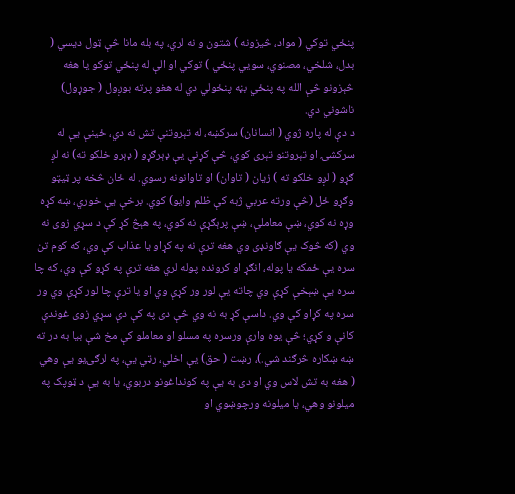پنځي توکي ( مواد، څیزونه ) شتون و نه لري، په بله مانا څې ټول ديسي ( بدل، شلخي، مصنوي، سویي پنځي ) توکي او الې له پنځي توکو یا هغه څېزونو څې الله په پنځي بڼه پنځولي دي له هغو پرته بوږول ( جوړول) ناشوني دي.
د دې له پاره ژوي ( انسانان) سرکښه، له تېروتنې تش نه دي، ځینې یې له سرکشۍ او تېروتنو تېری کوي، څې کړنې یې ډېرګړو ( ډېرو خلکو ته) نه لږ ګړو ( لږو خلکو ته ) زیان ( تاوان) او تاوانونه رسوي. له ځان څخه پر ټیټو وګړو ځل (څې ورته عربي ژبه کې ظلم وایو) کوي. برخې یې خوري، ښه کړه وړه نه کوي، ښې معاملې، ښې پرېګړې نه کوي، په هېڅ کړ کې د سړي زوی نه وي (که څوک یې ګاونډی وي هغه ترې نه په کړاو یا عذاب کې وي، که کوم تن سره یې ځمکه یا پوله، انګړ او کرونده پوله لري هغه ترې په کړو کې وي، که چا سره یې ښېخې کړې وي چاته یې لور ور کړې وي او یا ترې چا لور کړې وي ور سره په کړاو کې وي. داسې کړ به نه وي څې دی په کې دې سړي زوی غوندې کانې و کړي؛ څې یوه وارې ورسره په مسلو او معاملو کې مخ شې بیا به در ته ښه ښکاره څرګند شي.)، رښت ( حق) یې اخلي، رټي یې، په لرګۍیو یې وهي ( هغه به تش لاس وي او دی به یې په کونداغونو دربوي، یا به یې د ټوپک په میلونو وهي، یا میلونه ورچوښوي او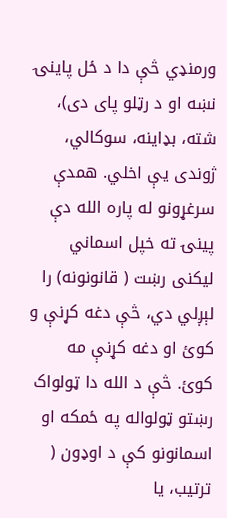ورمنډي څې دا د ځل پاینۍ نښه او د رټلو پای دی)، شته، بډاینه، سوکالي، ژوندی یې اخلي. همدې سرغړونو له پاره الله دې پینۍ ته خپل اسماني لیکنی رښت ( قانونونه) را لېږلي دي، څې دغه کړنې و کوئ او دغه کړنې مه کوئ. څې د الله دا ټولواک رښتو ټولواله په ځمکه او اسمانونو کې د اوډون ( ترتیب، یا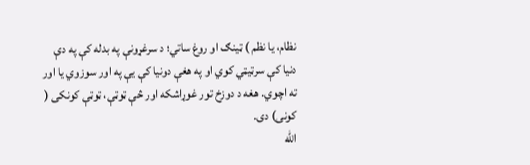نظام، یا نظم ) ټینګ او روغ ساتي؛ د سرغړونې په بدله کې په دې دنیا کې سرټيټي کوي او په هغې دونیا کې یې په اور سوزوي یا اور ته اچوي. هغه د دوزخ تور غوړاشکه اور څې ټوټې، ټوټې کونکی ( کونی) دی.
الله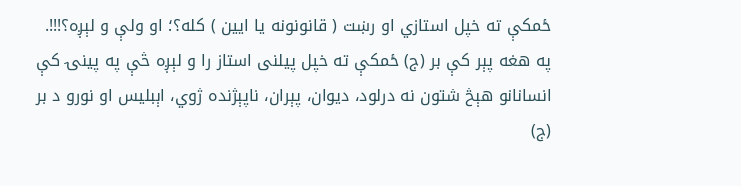ځمکې ته خپل استازي او رښت ( قانونونه یا ايين ) کله؟؛ او ولې و لېږه؟!!!.
په هغه پېر کې بر (ج) ځمکې ته خپل پیلنی استاز را و لېږه څې په پینۍ کې انسانانو هېڅ شتون نه درلود، دیوان، پېران، ناپېژنده ژوي، اېبلیس او نورو د بر (ج)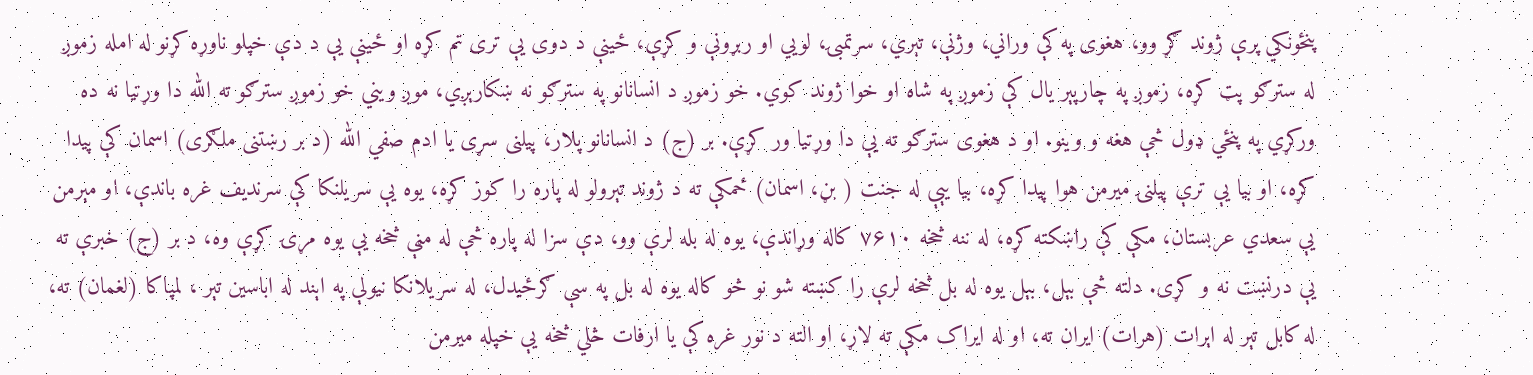پنځونکي پرې ژوند ګړ وو، هغوی په کې وراني، وژنې، تېري، سرتمبۍ، لویي او ربړونې و کړې، ځینې د دوی یې تری تم کړه او ځینې یې د دې خپلو ناوړه کړنو له امله زموږ له سترګو پټ کړه، زموږ په چارپېر یال کې زموږ په شاه او خوا ژوند کوي. خو زموږ د انسانانو په سترګو نه ښکارېږي، موږ ویني خو زموږ سترګو ته الله دا وړتیا نه ده ورکړي په پنځي ډول څې هغه و وینو. او د هغوی سترګو ته یې دا وړتیا ور کړې. بر (ج) د انسانانو پلار، پیلنی سړی یا ادم صفي الله (د بر رښتنی ملګری) اسمان کې پیدا کړه، او بیا یې ترې پیلنۍ میرمن هوا پیدا کړه، بیا یېې له جنت ( بڼ، اسمان) ځمکې ته د ژوند تېرولو له پاره را کوز کړه، یوه یې سریلنکا کې سرندیف غره باندې، او مېرمن یې سعدي عربستان، مکې کې راښکته کړه، له ننه څخه ۷۶۱۰ کاله وړاندې، یوه له بله لرې وو، دې سزا له پاره څې له مڼې څخه یې یوه مړۍ کړې وه، د بر (ج) خبرې ته یې درنښت نه و کړی. دلته څې بېل، بېل یوه له بل څخه لرې را کښته شو نو څو کاله یوه له بل په سې ګرځيدل، له سریلانکا نیولې په اېند له اباسین تېر ، لمپاکا (لغمان) ته، له کابل تېر له اېرات (هرات) ایران ته، او له ایراک مکې ته لاړ، او الته د نور غره کې یا ارفات څلي څخه یې خپله میرمن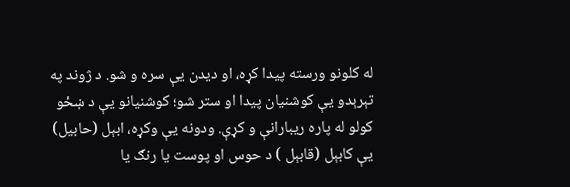له کلونو ورسته پیدا کړه، او دیدن یې سره و شو. د ژوند په تېرېدو یې کوشنیان پیدا او ستر شو؛ کوشنیانو یې د ښځو کولو له پاره ریبارانې و کړې. ودونه یې وکړه، ابېل (حابيل) یې کابېل (قابېل ) د حوس او پوست یا رنګ یا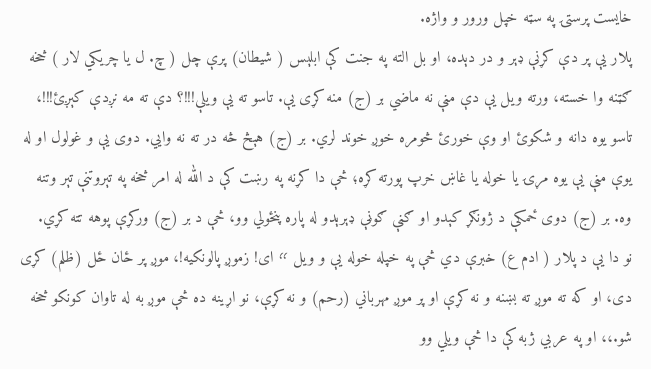خایست پرستۍ په سټه خپل ورور و واژه.
پلار یې پر دې کړنې ډېر و در دېده، او بل الته په جنت کې ابلېس ( شیطان) پرې چل ( چ. ل یا چریکي لار ) څخه ګټنه وا خسته، ورته ويل یې دې مڼې نه ماضي بر (ج) منه کړی یې. تاسو ته یې ویلې!!!؟ دې ته مه نږدې کېږئ!!!، تاسو یوه دانه و شکوئ او وې خورئ څومره خوږ خوند لري. بر (ج) هېڅ څه در ته نه وایي. دوی یې و غولول او له یوې مڼې یې یوه مړۍ یا خوله یا غاښ خرپ پورته کړه؛ څې دا کړنه په رښت کې د الله له امر څخه په تېروتنې تېر وتنه وه. بر (ج) دوی ځمکې د ژونګړ کېدو او ګڼې ګوڼې ډېرېدو له پاره پنځولي وو، څې د بر (ج) ورکړې پوهه تته کړي.
نو دا یې د پلار ( ادم ع) خبرې دي څې په خپله خوله یې و ويل ٬٬ ای! زموږ پالونکیه!، موږ پر ځان ځل (ظلم) کړی دی، او که ته موږ ته بښنه و نه کړې او پر موږ مهرباني (رحم) و نه کړې، نو اړینه ده څې موږ به له تاوان کونکو څخه شو.،، او په عربي ژبه کې دا څې ویلي وو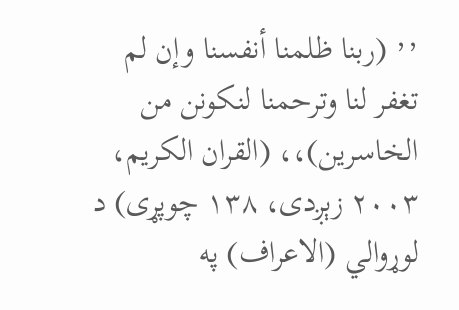٬٬ (ربنا ظلمنا أنفسنا وإن لم تغفر لنا وترحمنا لنكونن من الخاسرين)،، (القران الکریم، ۲۰۰۳ زېږدی، ۱۳۸ چوپړی) د لوړوالي (الاعراف) په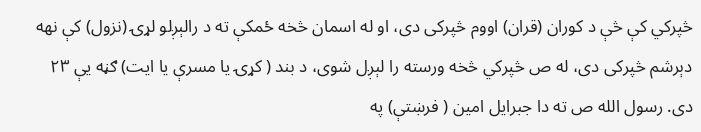څپرکي کې څې د کوران (قران) اووم څپرکی دی، او له اسمان څخه ځمکې ته د رالېږلو لړۍ (نزول) کې نهه دېرشم څپرکی دی، له ص څپرکي څخه ورسته را لېږل شوی، د بند ( کړۍ یا مسرې یا ایت) ګڼه یې ۲۳ دی. رسول الله ص ته دا جبرايل امین ( فرښتې) په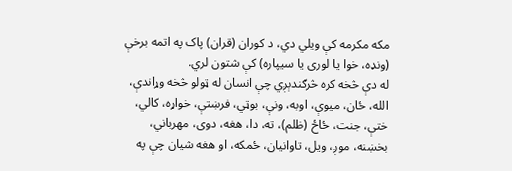مکه مکرمه کې ویلي دي، د کوران (قران) پاک په اتمه برخې (ونډه، خوا یا لوری یا سیپاره) کې شتون لري.
له دې څخه کره څرګندېږي چې انسان له ټولو څخه وړاندې، الله، ځان، میوې، اوبه، ونې، بوټي، فرښتې، خواړه، کالي، ختې، جنت، ځاځ (ظلم)، ته، دا، هغه، دوی، مهرباني، بخښنه، موږ، ویل، تاوانیان، ځمکه، او هغه شیان چې په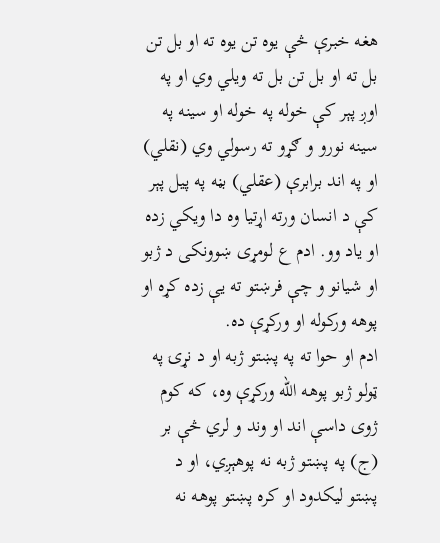هغه خبرې څې یوه تن یوه ته او بل تن بل ته او بل تن بل ته ويلي وي او په اوږ پېر کې خوله په خوله او سینه په سینه نورو و ګړو ته رسولي وي (نقلي) او په اند برابرې (عقلي) بڼه په پيل پېر کې د انسان ورته اړتیا وه دا ویکي زده او یاد وو. ادم ع لومړی ښوونکی د ژبو او شیانو و چې فرښتو ته یې زده کړه او پوهه ورکوله او ورکړې ده.
ادم او حوا ته په پښتو ژبه او د نړۍ په ټولو ژبو پوهه الله ورکړې وه، که کوم ژوی داسې اند او وند و لري څې بر (ج) په پښتو ژبه نه پوهېږي، او د پښتو لیکدود او کره پښتو پوهه نه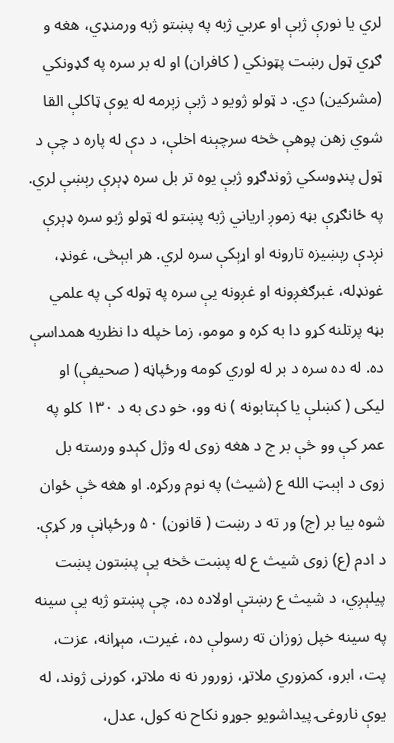لري یا نورې ژبې او عربي ژبه په پښتو ژبه ورمنډي، هغه و ګړي ټول رښت پټونکي ( کافران) او له بر سره په ګډونکي (مشرکین) دي. د ټولو ژویو د ژبې زېرمه له یوې ټاکلې القا شوي زهن پوهې څخه سرچېنه اخلې، د دې له پاره د چې د ټول پنډوسکي ژوندګړو ژبې یوه تر بل سره ډېرې رېښې لري. په ځانګړې بڼه زموږ اریاني ژبه پښتو له ټولو ژبو سره ډېرې نږدې رېښیزه تارونه او اړېکې سره لري. هر ابېڅی، غونډ، غونډله، غبرګغږونه او غږونه یې سره په ټوله کې په علمي بڼه پرتلنه کړو دا به کره و مومو، زما خپله دا نظریه همداسې ده. له ده سره د بر له لوري کومه ورځپاڼه ( صحیفې) او لیکی ( کښلې یا کېتابونه ) نه وو، خو دی به د ۱۳۰ کلو په عمر کې وو څې بر ج د هغه زوی له وژل کېدو ورسته بل زوی د اېبټ الله ع (شيث) په نوم ورکړه. او هغه څې ځوان شوه بیا بر (ج) ور ته د رښت ( قانون) ۵۰ ورځپاڼې ور کړې.
د ادم (ع) زوی شیث ع له پښت څخه یې پښتون پښت پیلېږي، د شیث ع رښتې اولاده ده، چې پښتو ژبه یې سینه په سینه خپل زوزان ته رسولې ده، غیرت، مېړانه، عزت، پت، ابرو، کمزوري ملاتړ، زورور نه نه ملاتړ، کورنی ژوند، له یوې ناروغۍ پیداشویو جوړو نکاح نه کول، عدل،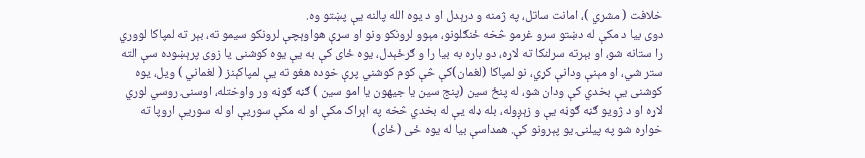خلافت ( مشري )، امانت ساتل، په ژمنه و درېدل او د یوه الله پالنه یې پښتو وه.
دوی بیا د مکې له دښتو سرو غرمو څخه ځنګلونو، مېوو لرونکو ونو او سړې هواوېچې لرونکو سیمو ته، بېر ته لمپاکا لووري را ستانه شو، او بېرته سرلنکا ته لاړه، دو باره به بيا را و ګرځېدل، یوه ځای کې به یې یوه کوشنی یا زوی پرېښوده سې الته ستر شي، او مېنې ودانې کړي، نو لمپاکا (لغمان)کې څې کوم کوشني پرې خوده هغو ته یې لمپاکېنز ( لغماني ) ویل، یوه کوشنی یې بخدي کې ودان شو، له پنځ سین (پنج سین یا جیهون یا امو سین ) ګڼه ګوڼه ور واوختله، اوسنۍ روسي لوري لاړه او د ژویو ګڼه ګوڼه یې و زېږوله، بله ډله یې له بخدي څخه په اېراک مکې او له مکې سوريې او له سوريې اروپا ته خواره شو په پیلنۍ یو پېرونو کې. همداسې بیا له یوه ځی (ځای)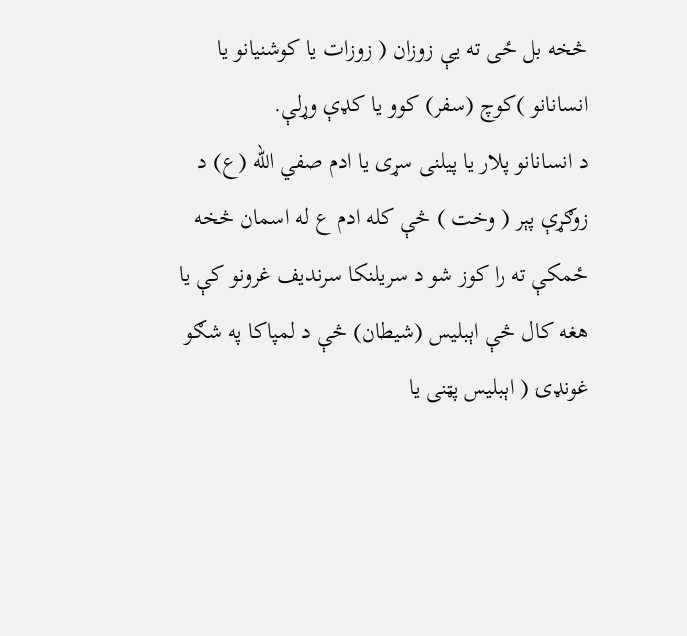څخه بل ځی ته یې زوزان ( زوزات یا کوشنیانو یا انسانانو )کوچ (سفر) کوو یا کډې وړلې.
د انسانانو پلار یا پیلنی سړی یا ادم صفي الله (ع) د زوګړې پېر ( وخت ) څې کله ادم ع له اسمان څخه ځمکې ته را کوز شو د سریلنکا سرنديف غرونو کې یا هغه کال څې اېبلیس (شیطان) څې د لمپاکا په شګو غونډۍ ( اېبلیس پټنی یا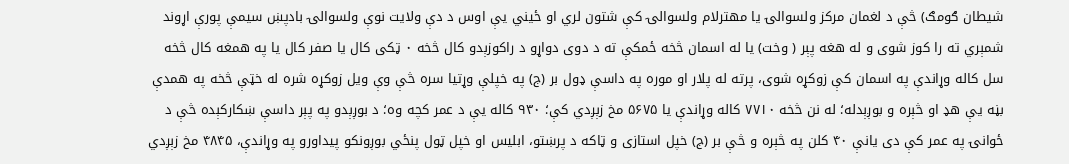شیطان ګومګ) څې د لغمان مرکز ولسوالۍ یا مهترلام ولسوالۍ کې شتون لري او ځیني یې اوس د دې ولایت نوې ولسوالۍ بادپښ سیمې پورې اړوند شمېري ته را کوز شوی و له هغه پېر ( وخت) یا له اسمان څخه ځمکې ته د دوی دواړو د راکوزېدو کال څخه ۰ ټکی کال یا صفر کال یا په همغه کال څخه سل کاله وړاندې په اسمان کې زوکړه شوی، پرته له پلار او موره په داسې ډول بر (ج) په خپلې وړتیا سره څې وې ویل زوکړه شره له خټې څخه په همدې بڼه یې هډ او څېره و بوږېدله؛ له نن څخه ۷۷۱۰ کاله وړاندې یا ۵۶۷۵ مخ زېږدي کې؛ ۹۳۰ کاله یې د عمر کچه وه؛ د بوږېدو په پېر داسې ښکارکېده څې د ځوانۍ په عمر کې دی یانې ۴۰ کلن په څېره و څې بر (ج) خپل استازی و ټاکه د پرښتو، ابليس او خپل ټول پنځي بوږونکو پيداورو په وړاندې، ۴۸۴۵ مخ زېږدي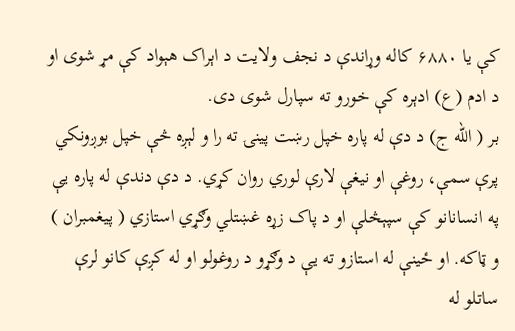کې یا ۶۸۸۰ کاله وړاندې د نجف ولایت د اېراک هېواد کې مړ شوی او د ادم (ع) ادېره کې خورو ته سپارل شوی دی.
بر ( الله ج) د دې له پاره خپل رښت پینۍ ته را و لېږه څې خپل بوږونکي پرې سمې، روغې او نیغې لارې لوري روان کړي. د دې دندې له پاره یې په انسانانو کې سپېڅلې او د پاک زړه غښتلي وګړي استازي ( پیغمبران ) و ټاکه. او ځینې له استازو ته یې د وګړو د روغولو او له کږې کانو لرې ساتلو له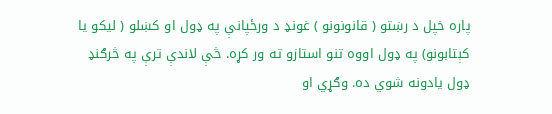پاره خپل د رښتو ( قانونونو ) غونډ د ورځپانې په ډول او کښلو ( لیکو یا کېتابونو) په ډول اووه تنو استازو ته ور کړه. څې لاندې ترې په څرګنډ ډول یادونه شوي ده. وګړي او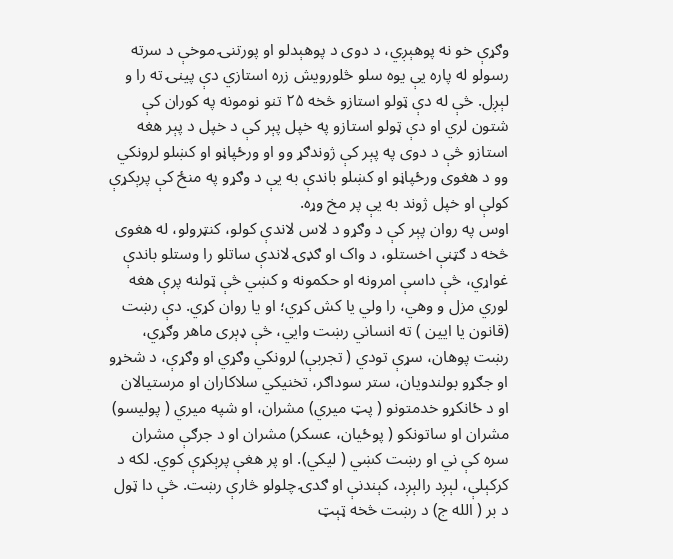وګړې خو نه پوهېږي، د دوی د پوهېدلو او پورتنۍ موخې د سرته رسولو له پاره یې یوه سلو څلورویش زره استازي دې پينۍ ته را و لېږل. څې له دې ټولو استازو څخه ۲۵ تنو نومونه په کوران کې شتون لري او دې ټولو استازو په خپل پېر کې د خپل د پېر هغه استازو څې د دوی په پېر کې ژوندګړ وو او ورځپاڼو او کښلو لرونکي وو د هغوی ورځپاڼو او کښلو باندې به یې د وګړو په منځ کې پرېکړې کولې او خپل ژوند به يې پر مخ وړه.
اوس په روان پېر کې د وګړو د لاس لاندې کولو، کنټرولو، له هغوی څخه د ګټنې اخستلو، د واک او ګډۍ لاندې ساتلو را وستلو باندې غواړي، څې داسې امرونه او حکمونه و کښي څې ټولنه پرې هغه لوري مزل و وهي، را ولي یا کش کړي؛ او یا روان کړي. دې رښت (قانون یا ايين ) ته انساني رښت وايي، څې ډېری ماهر وګړي، رښت پوهان، سړې تودي ( تجربې) لرونکي وګړي او وګړې، د شخړو او جګړو بولندویان، ستر سوداګر، تخنیکي سلاکاران او مرستیالان او د ځانکړو خدمتونو ( پټ میري) مشران، او شپه میري ( پولیسو) مشران او ساتونکو ( پوځیان، عسکر) مشران او د جرګې مشران سره کې ني او رښت کښي ( لیکي). او پر هغې پرېکړې کوي. لکه د کرکېلې، لېږد رالېږد، کېندنې او ګدۍ چلولو څارې رښت. څې دا ټول د بر ( الله ج) د رښت څخه ټېټ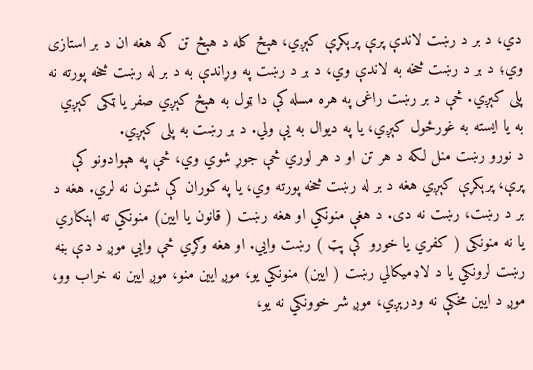دي، د بر د رښت لاندې پرې پرېکړې کېږي، هېڅ کله د هېڅ تن که هغه ان د بر استازی وي؛ د بر د رښت څخه به لاندې وي، د بر د رښت په وړاندې به د بر له رښت څخه پورته نه پلی کېږي. څې د بر رښت راغی په هره مسله کې دا ټول به هېڅ کېږي صفر یا ټکی کېږي به یا ایسته به غورځول کېږي، یا په ديوال به یې ولي. د بر رښت به پلی کېږي.
د نورو رښت منل لکه د هر تن او د هر لوري څې جوړ شوي وي، څې په هېوادونو کې پرې، پرېکړې کېږي هغه د بر له رښت څخه پورته وي، یا په کوران کې شتون نه لري. هغه د بر د رښت، رښت نه دی. د هغې منونکي او هغه رښت ( قانون یا ايين) منونکي ته اېنکاري یا نه منونکی ( کفري یا خورو کې پټ ) رښت وايي. او هغه وګړي څې وایي موږ د دې بڼه رښت لرونکي یا د لاډميکالي رښت ( ايين) منونکي یو، موږ ايين منو، موږ ايين نه خراب وو، موږ د ایين مخکې نه ودرېږي، موږ شر خوونکي نه یو،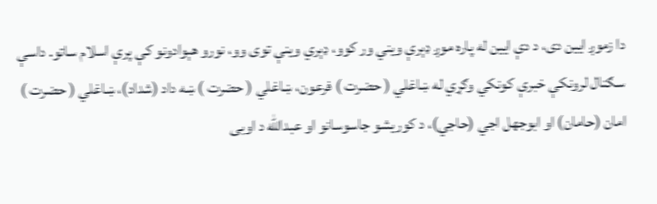دا زموږ ايين دی، د دې ايين له پاره موږ ډېرې ویني ور کوو، ډېري وینې توی وو، نورو هېوادونو کې پرې اسلام ساتو. داسې سګنال لرونکې خبرې کونکي وګړي له ښاغلي ( حضرت ) فرعون، ښاغلي ( حضرت ) ښه داد (شداد)، ښاغلي ( حضرت ) امان (حامان) او ابوجهل اجي (حاجي)، د کوریشو جاسوسانو او عبدالله د اوبی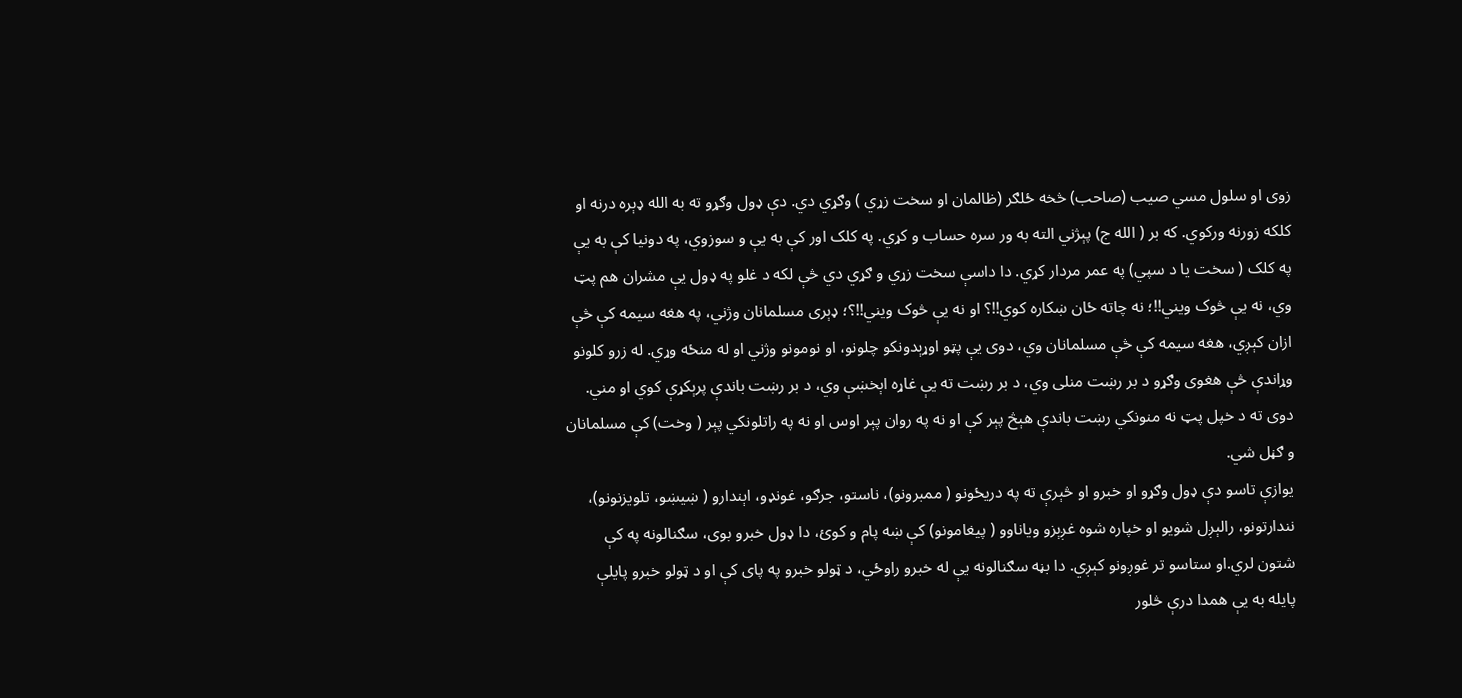زوی او سلول مسي صیب (صاحب) څخه ځلګر (ظالمان او سخت زړي ) وګړي دي. دې ډول وګړو ته به الله ډېره درنه او کلکه زورنه ورکوي. که بر ( الله ج) پېژني الته به ور سره حساب و کړي. په کلک اور کې به یې و سوزوي، په دونیا کې به یې په کلک ( سخت یا د سپي) په عمر مردار کړي. دا داسې سخت زړي و ګړي دي څې لکه د غلو په ډول یې مشران هم پټ وي، نه یې څوک ویني!!؛ نه چاته ځان ښکاره کوي!!؟ او نه یې څوک ويني!!؟؛ ډېری مسلمانان وژني، په هغه سیمه کې څې ازان کېږي، هغه سیمه کې څې مسلمانان وي، دوی یې پټو اوړېدونکو چلونو، او نومونو وژني او له منځه وړي. له زرو کلونو وړاندې څې هغوی وګړو د بر رښت منلی وي، د بر رښت ته یې غاړه اېخښې وي، د بر رښت باندې پرېکړې کوي او مني. دوی ته د خپل پټ نه منونکي رښت باندې هېڅ پېر کې او نه په روان پېر اوس او نه په راتلونکي پېر ( وخت) کې مسلمانان و ګڼل شي.
یوازې تاسو دې ډول وګړو او خبرو او څېرې ته په دريځونو ( ممبرونو)، ناستو، جرګو، غونډو، اېندارو ( ښيښو، تلویزنونو)، نندارتونو، رالېږل شويو او خپاره شوه غږېزو ویاناوو ( پیغامونو) کې ښه پام و کوئ، دا ډول خبرو بوی، سګنالونه په کې شتون لري.او ستاسو تر غوږونو کېږي. دا بڼه سګنالونه یې له خبرو راوځي، د ټولو خبرو په پای کې او د ټولو خبرو پایلې پایله به یې همدا درې څلور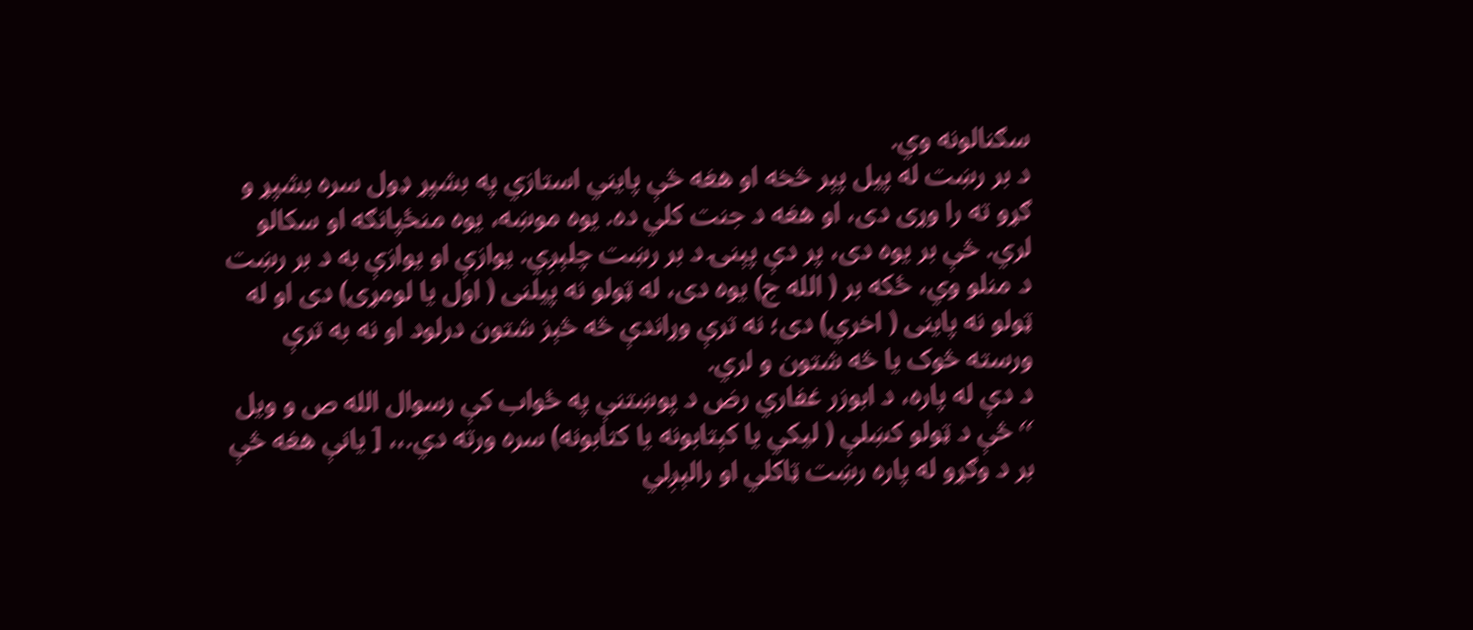سګنالونه وي.
د بر رښت له پیل پېر څخه او هغه څې پایني استازي په بشپړ ډول سره بشپړ و ګړو ته را وړی دی، او هغه د جنت کلي ده. یوه موښه، یوه منځپانګه او سکالو لري. څې بر یوه دی، پر دې پېنۍ د بر رښت چلېږي. یوازې او یوازې به د بر رښت د منلو وي، ځکه بر ( الله ج) یوه دی، له ټولو نه پیلنی ( اول یا لومړی) دی او له ټولو نه پاینی ( اخري) دی؛ نه ترې وړاندې څه څېز شتون درلود او نه به ترې ورسته څوک یا څه شتون و لري.
د دې له پاره، د ابوزر غفاري رض د پوښتنې په ځواب کې رسوال الله ص و ويل ٬٬ څې د ټولو کښلې ( لیکي یا کېتابونه یا کتابونه) سره ورته دي.،، [ یانې هغه څې بر د وګړو له پاره رښت ټاکلي او رالېږلي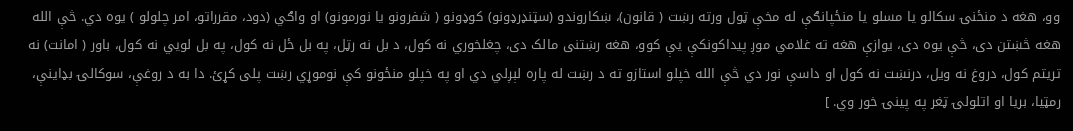وو، هغه د منځنۍ سکالو یا مسلو یا منځپانګې له مخې ټول ورته رښت ( قانون)، ښکاروندو (سټنډرډونو) کوډونو ( شفرونو یا نورمونو) او واګي (دود، مقرراتو، امر چلولو ) یوه دي. څې الله هغه څښتن دی، څې یوه دی، یوازې هغه ته غلامي موږ پيداکونکې یې کوو، هغه رښتنی مالک دی، چغلخوري نه کول، د بل نه رټل، په بل ځل نه کول، په بل لویي نه کول، باور ( امانت) نه تریتم کول، دروغ نه ویل، درنښت نه کول او داسې نور دي څې الله خپلو استازو ته د رښت له پاره لېږلي دي او په خپلو منځونو کې نوموړي رښت پلی کړئ. دا به د روغې، سوکالۍ بډاینې، رمټیا، بریا او اتلولۍ ټغر په پینۍ خور وي. ]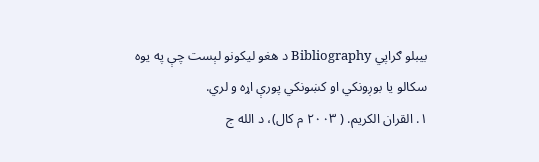بيبلو ګراپي Bibliography د هغو ليكونو لېست چې په يوه سکالو يا بوږونکي او کښونکي پورې اړه و لري.
۱. القران الکریم. ( ۲۰۰۳ م کال)، د الله ج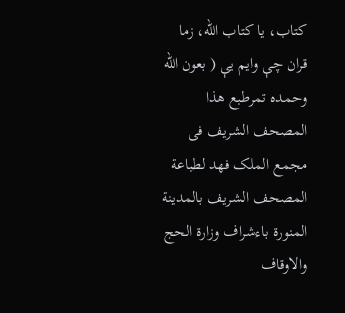کتاب، یا کتاب الله، زما قران چې وایم یې ( بعون الله وحمده تمرطبع هذا المصحف الشریف فی مجمع الملک فهد لطباعة المصحف الشریف بالمدینة المنورة باءشراف وزارة الحج والاوقاف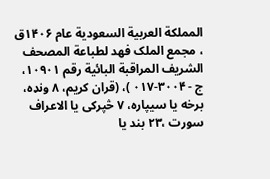المملکة العربیة السعودیة عام ۱۴۰۶ق ، مجمع الملک فهد لطباعة المصحف الشریف المراقبة البائیة رقم ۱۰۹۰۱، ج - ۳۰۰۴-۰۱۷ )، (قران کریم، ۸ ونډه، برخه یا سیپاره، ۷ څپرکی یا الاعراف سورت ،۲۳ بند یا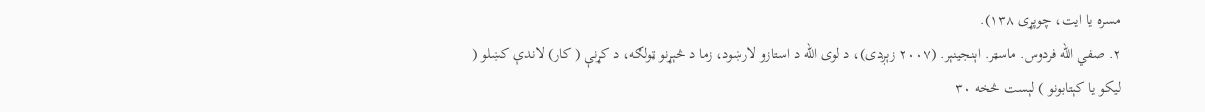مسره یا ایت، چوپړی ۱۳۸).
۲. صفي الله فردوس. ماسټر. اېنجینېر. (۲۰۰۷ زېږدی)، د لوی الله د استازو لارښود، زما د څېړنو ټولګه، د کړنې ( کار) لاندې کښلو ( لیکو یا کېتابونو ) لېست څخه ۳۰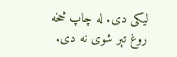ليکی دی. له چاپ څخه روغ تېر شوی نه دی.